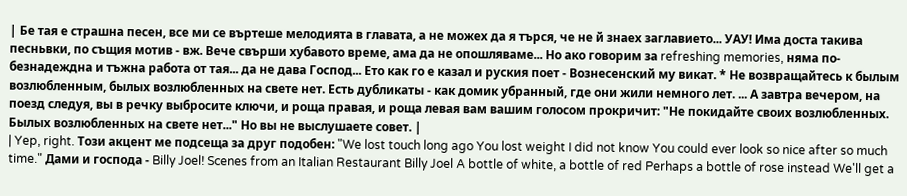| Бе тая е страшна песен, все ми се въртеше мелодията в главата, а не можех да я търся, че не й знаех заглавието... УАУ! Има доста такива песньвки, по същия мотив - вж. Вече свърши хубавото време, ама да не опошляваме... Но ако говорим за refreshing memories, няма по-безнадеждна и тъжна работа от тая... да не дава Господ... Ето как го е казал и руския поет - Вознесенский му викат. * Не возвращайтесь к былым возлюбленным, былых возлюбленных на свете нет. Есть дубликаты - как домик убранный, где они жили немного лет. ... А завтра вечером, на поезд следуя, вы в речку выбросите ключи, и роща правая, и роща левая вам вашим голосом прокричит: "Не покидайте своих возлюбленных. Былых возлюбленных на свете нет..." Но вы не выслушаете совет. |
| Yep, right. Този акцент ме подсеща за друг подобен: "We lost touch long ago You lost weight I did not know You could ever look so nice after so much time." Дами и господа - Billy Joel! Scenes from an Italian Restaurant Billy Joel A bottle of white, a bottle of red Perhaps a bottle of rose instead We'll get a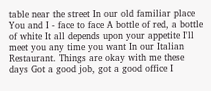table near the street In our old familiar place You and I - face to face A bottle of red, a bottle of white It all depends upon your appetite I'll meet you any time you want In our Italian Restaurant. Things are okay with me these days Got a good job, got a good office I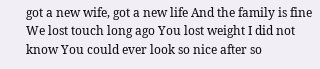got a new wife, got a new life And the family is fine We lost touch long ago You lost weight I did not know You could ever look so nice after so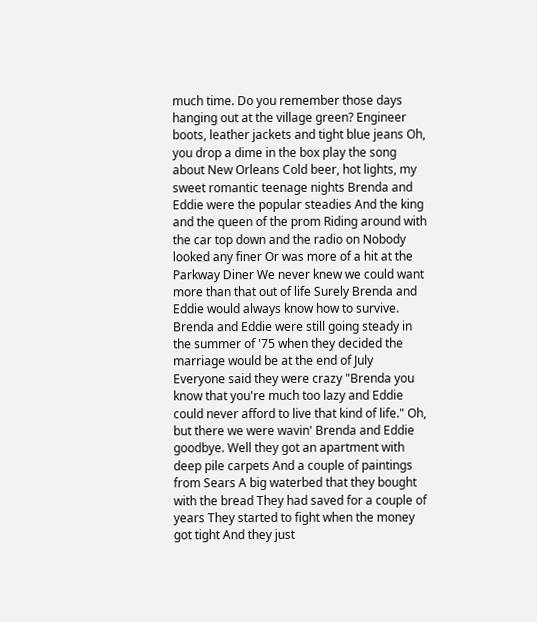much time. Do you remember those days hanging out at the village green? Engineer boots, leather jackets and tight blue jeans Oh, you drop a dime in the box play the song about New Orleans Cold beer, hot lights, my sweet romantic teenage nights Brenda and Eddie were the popular steadies And the king and the queen of the prom Riding around with the car top down and the radio on Nobody looked any finer Or was more of a hit at the Parkway Diner We never knew we could want more than that out of life Surely Brenda and Eddie would always know how to survive. Brenda and Eddie were still going steady in the summer of '75 when they decided the marriage would be at the end of July Everyone said they were crazy "Brenda you know that you're much too lazy and Eddie could never afford to live that kind of life." Oh, but there we were wavin' Brenda and Eddie goodbye. Well they got an apartment with deep pile carpets And a couple of paintings from Sears A big waterbed that they bought with the bread They had saved for a couple of years They started to fight when the money got tight And they just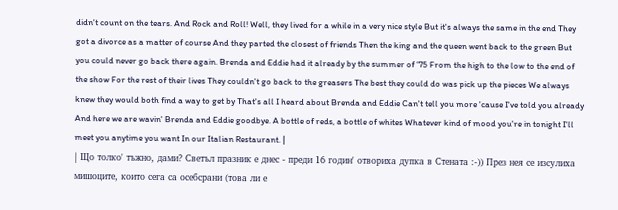didn't count on the tears. And Rock and Roll! Well, they lived for a while in a very nice style But it's always the same in the end They got a divorce as a matter of course And they parted the closest of friends Then the king and the queen went back to the green But you could never go back there again. Brenda and Eddie had it already by the summer of '75 From the high to the low to the end of the show For the rest of their lives They couldn't go back to the greasers The best they could do was pick up the pieces We always knew they would both find a way to get by That's all I heard about Brenda and Eddie Can't tell you more 'cause I've told you already And here we are wavin' Brenda and Eddie goodbye. A bottle of reds, a bottle of whites Whatever kind of mood you're in tonight I'll meet you anytime you want In our Italian Restaurant. |
| Що толко' тъжно, дами? Светъл празник е днес - преди 16 годин' отвориха дупка в Стената :-)) През нея се изсулиха мишоците, които сега са осебсрани (това ли е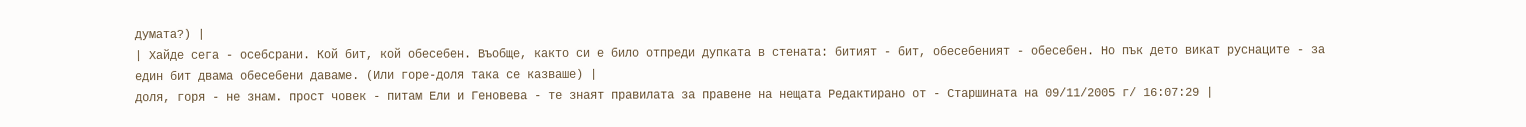думата?) |
| Хайде сега - осебсрани. Кой бит, кой обесебен. Въобще, както си е било отпреди дупката в стената: битият - бит, обесебеният - обесебен. Но пък дето викат руснаците - за един бит двама обесебени даваме. (Или горе-доля така се казваше) |
доля, горя - не знам. прост човек - питам Ели и Геновева - те знаят правилата за правене на нещата Редактирано от - Старшината на 09/11/2005 г/ 16:07:29 |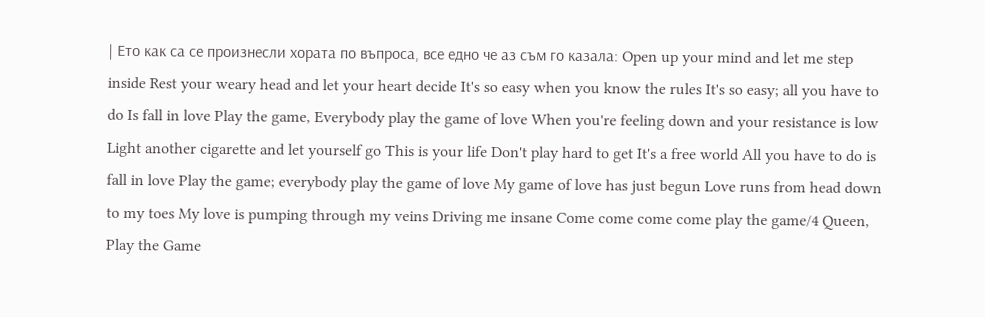| Ето как са се произнесли хората по въпроса, все едно че аз съм го казала: Open up your mind and let me step inside Rest your weary head and let your heart decide It's so easy when you know the rules It's so easy; all you have to do Is fall in love Play the game, Everybody play the game of love When you're feeling down and your resistance is low Light another cigarette and let yourself go This is your life Don't play hard to get It's a free world All you have to do is fall in love Play the game; everybody play the game of love My game of love has just begun Love runs from head down to my toes My love is pumping through my veins Driving me insane Come come come come play the game/4 Queen, Play the Game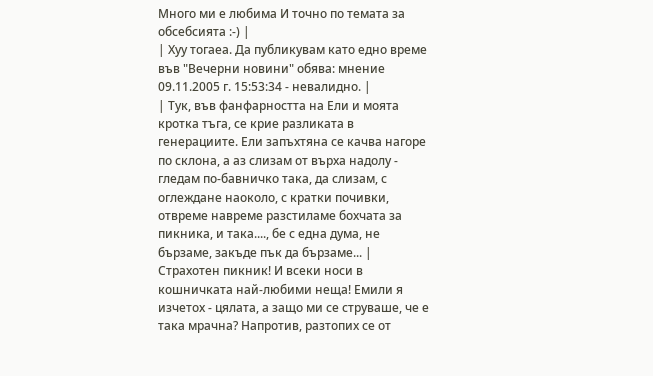Много ми е любима И точно по темата за обсебсията :-) |
| Хуу тогаеа. Да публикувам като едно време във "Вечерни новини" обява: мнение 09.11.2005 г. 15:53:34 - невалидно. |
| Тук, във фанфарността на Ели и моята кротка тъга, се крие разликата в генерациите. Ели запъхтяна се качва нагоре по склона, а аз слизам от върха надолу - гледам по-бавничко така, да слизам, с оглеждане наоколо, с кратки почивки, отвреме навреме разстиламе бохчата за пикника, и така...., бе с една дума, не бързаме, закъде пък да бързаме... |
Страхотен пикник! И всеки носи в кошничката най-любими неща! Емили я изчетох - цялата, а защо ми се струваше, че е така мрачна? Напротив, разтопих се от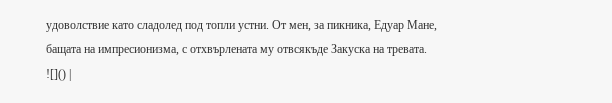удоволствие като сладолед под топли устни. От мен, за пикника, Едуар Мане, бащата на импресионизма, с отхвърлената му отвсякъде Закуска на тревата. ![]() |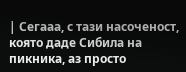| Сегааа, с тази насоченост, която даде Сибила на пикника, аз просто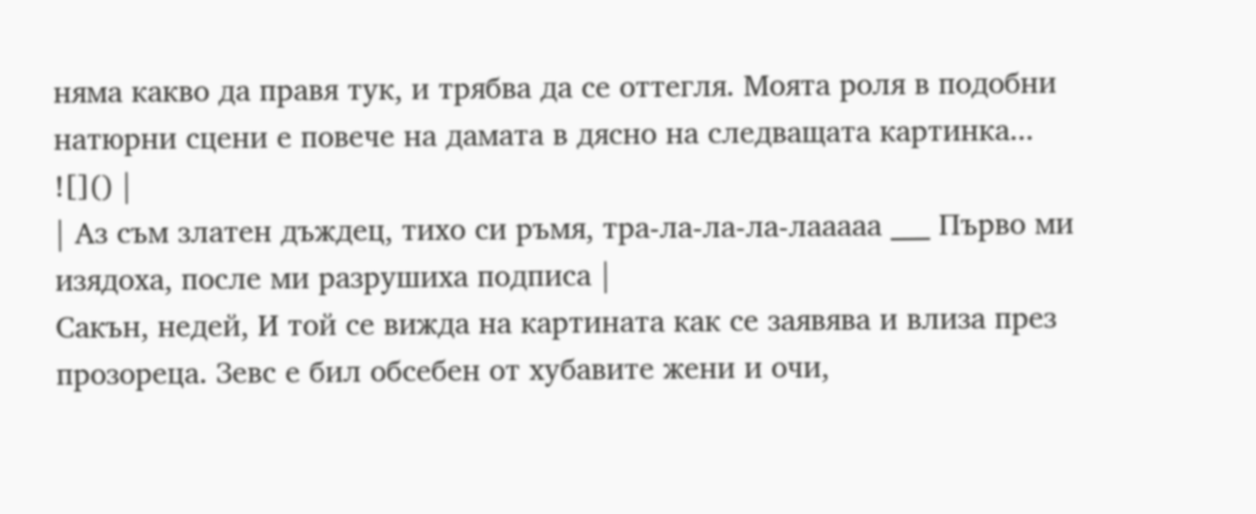няма какво да правя тук, и трябва да се оттегля. Моята роля в подобни натюрни сцени е повече на дамата в дясно на следващата картинка... ![]() |
| Аз съм златен дъждец, тихо си ръмя, тра-ла-ла-ла-лааааа ___ Първо ми изядоха, после ми разрушиха подписа |
Сакън, недей, И той се вижда на картината как се заявява и влиза през прозореца. Зевс е бил обсебен от хубавите жени и очи,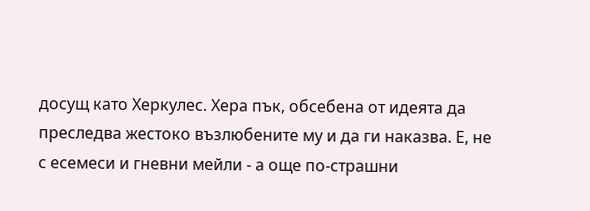досущ като Херкулес. Хера пък, обсебена от идеята да преследва жестоко възлюбените му и да ги наказва. Е, не с есемеси и гневни мейли - а още по-страшни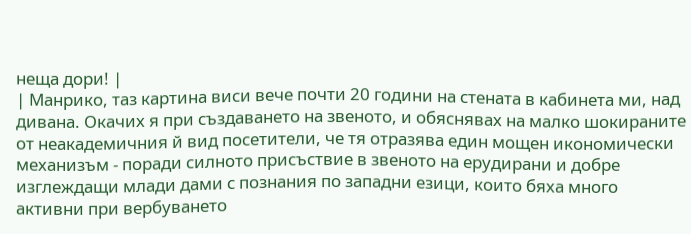неща дори! |
| Манрико, таз картина виси вече почти 20 години на стената в кабинета ми, над дивана. Окачих я при създаването на звеното, и обяснявах на малко шокираните от неакадемичния й вид посетители, че тя отразява един мощен икономически механизъм - поради силното присъствие в звеното на ерудирани и добре изглеждащи млади дами с познания по западни езици, които бяха много активни при вербуването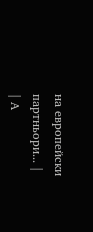на европейски партньори... |
| А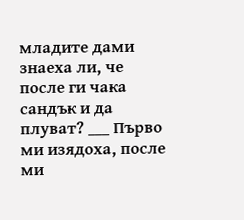младите дами знаеха ли, че после ги чака сандък и да плуват? ___ Първо ми изядоха, после ми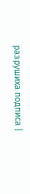разрушиха подписа |